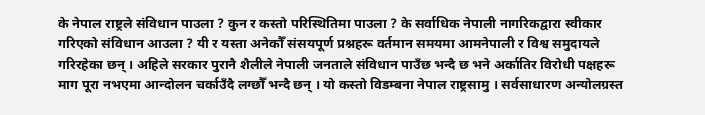के नेपाल राष्ट्रले संविधान पाउला ? कुन र कस्तो परिस्थितिमा पाउला ? के सर्वाधिक नेपाली नागरिकद्वारा स्वीकार गरिएको संविधान आउला ? यी र यस्ता अनेकौँ संसयपूर्ण प्रश्नहरू वर्तमान समयमा आमनेपाली र विश्व समुदायले गरिरहेका छन् । अहिले सरकार पुरानै शैलीले नेपाली जनताले संविधान पाउँछ भन्दै छ भने अर्कातिर विरोधी पक्षहरू माग पूरा नभएमा आन्दोलन चर्काउँदै लग्छौँ भन्दै छन् । यो कस्तो विडम्बना नेपाल राष्ट्रसामु । सर्वसाधारण अन्योलग्रस्त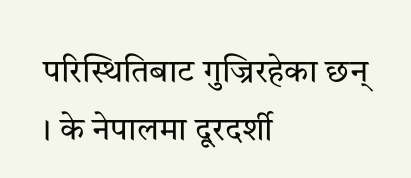परिस्थितिबाट गुज्रिरहेका छन् । के नेपालमा दूरदर्शी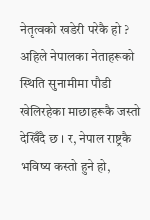नेतृत्वको खडेरी परेकै हो ? अहिले नेपालका नेताहरूको स्थिति सुनामीमा पौडी खेलिरहेका माछाहरूकै जस्तो देखिँदै छ । र, नेपाल राष्ट्रकै भविष्य कस्तो हुने हो,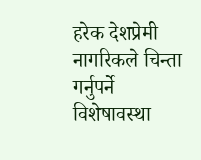हरेक देशप्रेमी नागरिकले चिन्ता गर्नुपर्ने विशेषावस्था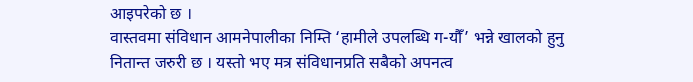आइपरेको छ ।
वास्तवमा संविधान आमनेपालीका निम्ति ‘हामीले उपलब्धि ग-यौँ’ भन्ने खालको हुनु नितान्त जरुरी छ । यस्तो भए मत्र संविधानप्रति सबैको अपनत्व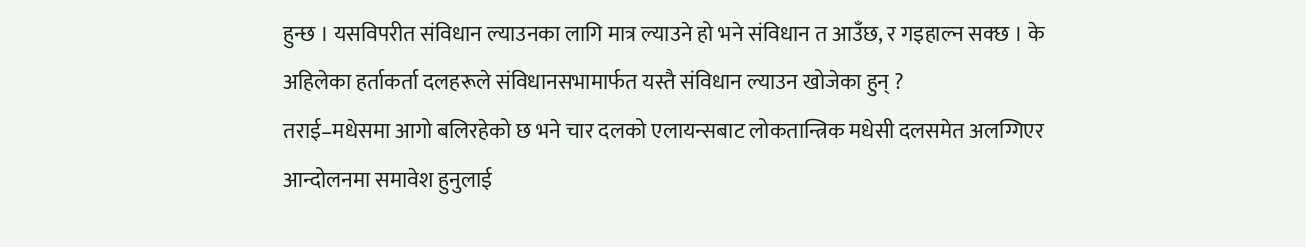हुन्छ । यसविपरीत संविधान ल्याउनका लागि मात्र ल्याउने हो भने संविधान त आउँछ, र गइहाल्न सक्छ । के अहिलेका हर्ताकर्ता दलहरूले संविधानसभामार्फत यस्तै संविधान ल्याउन खोजेका हुन् ?
तराई–मधेसमा आगो बलिरहेको छ भने चार दलको एलायन्सबाट लोकतान्त्रिक मधेसी दलसमेत अलग्गिएर आन्दोलनमा समावेश हुनुलाई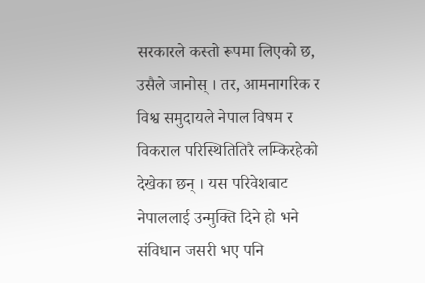सरकारले कस्तो रूपमा लिएको छ, उसैले जानोस् । तर, आमनागरिक र विश्व समुदायले नेपाल विषम र विकराल परिस्थितितिरै लम्किरहेको देखेका छन् । यस परिवेशबाट नेपाललाई उन्मुक्ति दिने हो भने संविधान जसरी भए पनि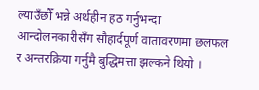ल्याउँछौँ भन्ने अर्थहीन हठ गर्नुभन्दा आन्दोलनकारीसँग सौहार्दपूर्ण वातावरणमा छलफल र अन्तरक्रिया गर्नुमै बुद्धिमत्ता झल्कने थियो ।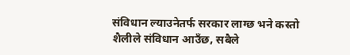संविधान ल्याउनेतर्फ सरकार लाग्छ भने कस्तो शैलीले संविधान आउँछ, सबैले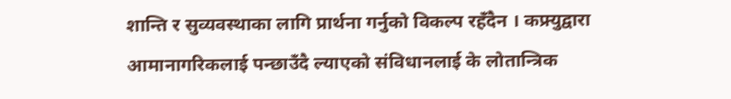शान्ति र सुव्यवस्थाका लागि प्रार्थना गर्नुको विकल्प रहँदैन । कफ्र्युद्वारा आमानागरिकलाई पन्छाउँदै ल्याएको संविधानलाई के लोतान्त्रिक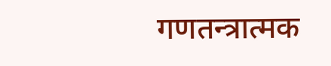गणतन्त्रात्मक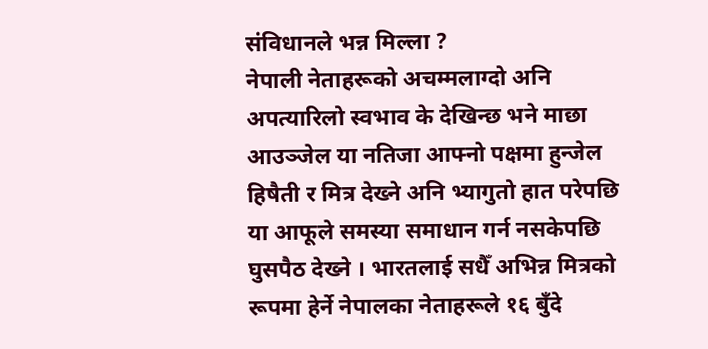संविधानले भन्न मिल्ला ?
नेपाली नेताहरूको अचम्मलाग्दो अनि अपत्यारिलो स्वभाव के देखिन्छ भने माछा आउञ्जेल या नतिजा आफ्नो पक्षमा हुन्जेल हिषैती र मित्र देख्ने अनि भ्यागुतो हात परेपछि या आफूले समस्या समाधान गर्न नसकेपछि घुसपैठ देख्ने । भारतलाई सधैँ अभिन्न मित्रको रूपमा हेर्ने नेपालका नेताहरूले १६ बुँदे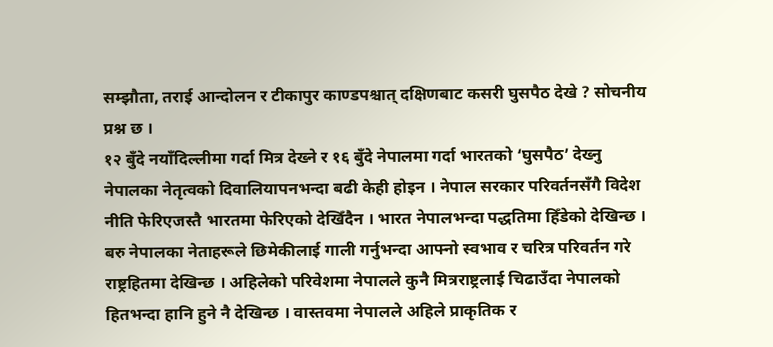सम्झौता, तराई आन्दोलन र टीकापुर काण्डपश्चात् दक्षिणबाट कसरी घुसपैठ देखे ? सोचनीय प्रश्न छ ।
१२ बुँदे नयाँदिल्लीमा गर्दा मित्र देख्ने र १६ बुँदे नेपालमा गर्दा भारतको ‘घुसपैठ’ देख्नु नेपालका नेतृत्वको दिवालियापनभन्दा बढी केही होइन । नेपाल सरकार परिवर्तनसँगै विदेश नीति फेरिएजस्तै भारतमा फेरिएको देखिँदैन । भारत नेपालभन्दा पद्धतिमा हिँडेको देखिन्छ । बरु नेपालका नेताहरूले छिमेकीलाई गाली गर्नुभन्दा आफ्नो स्वभाव र चरित्र परिवर्तन गरे राष्ट्रहितमा देखिन्छ । अहिलेको परिवेशमा नेपालले कुनै मित्रराष्ट्रलाई चिढाउँदा नेपालको हितभन्दा हानि हुने नै देखिन्छ । वास्तवमा नेपालले अहिले प्राकृतिक र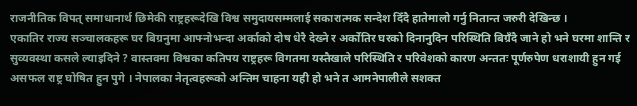राजनीतिक विपत् समाधानार्थ छिमेकी राष्ट्रहरूदेखि विश्व समुदायसम्मलाई सकारात्मक सन्देश दिँदै हातेमालो गर्नु नितान्त जरुरी देखिन्छ ।
एकातिर राज्य सञ्चालकहरू घर बिग्रनुमा आफ्नोभन्दा अर्काको दोष धेरै देख्ने र अर्कोतिर घरको दिनानुदिन परिस्थिति बिग्रँदै जाने हो भने घरमा शान्ति र सुव्यवस्था कसले ल्याइदिने ? वास्तवमा विश्वका कतिपय राष्ट्रहरू विगतमा यस्तैखाले परिस्थिति र परिवेशको कारण अन्ततः पूर्णरुपेण धराशायी हुन गई असफल राष्ट्र घोषित हुन पुगे । नेपालका नेतृत्वहरूको अन्तिम चाहना यही हो भने त आमनेपालीले सशक्त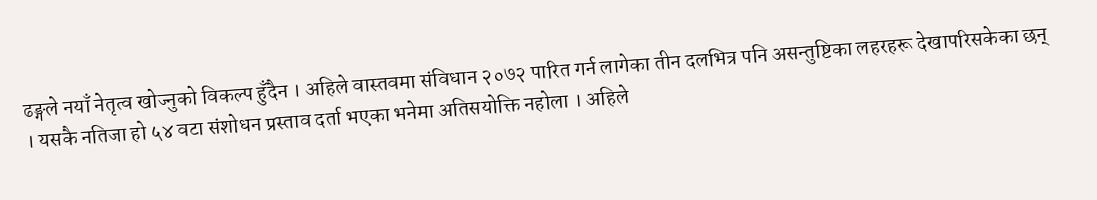ढङ्गले नयाँ नेतृत्व खोज्नुको विकल्प हुँदैन । अहिले वास्तवमा संविधान २०७२ पारित गर्न लागेका तीन दलभित्र पनि असन्तुष्टिका लहरहरू देखापरिसकेका छन् । यसकै नतिजा हो ५४ वटा संशोधन प्रस्ताव दर्ता भएका भनेमा अतिसयोक्ति नहोला । अहिले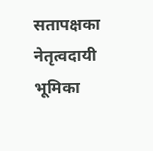सतापक्षका नेतृत्वदायी भूमिका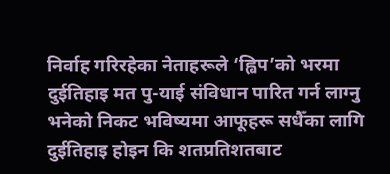निर्वाह गरिरहेका नेताहरूले ‘ह्विप’को भरमा दुईतिहाइ मत पु-याई संविधान पारित गर्न लाग्नु भनेको निकट भविष्यमा आफूहरू सधैँका लागि दुईतिहाइ होइन कि शतप्रतिशतबाट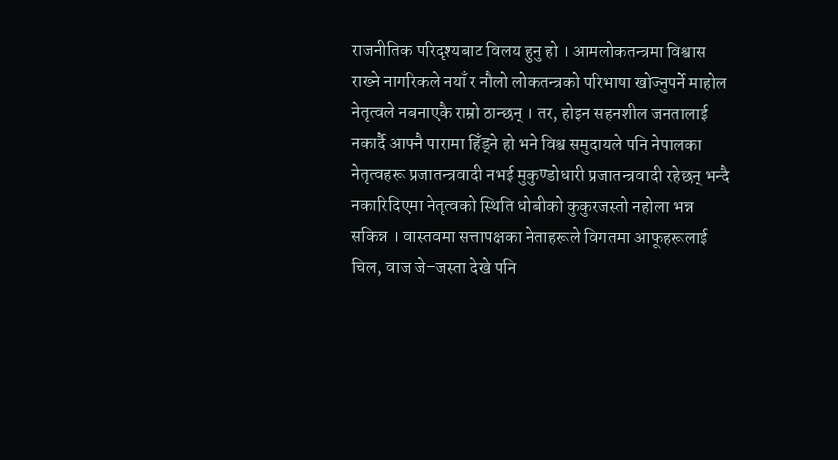राजनीतिक परिदृश्यबाट विलय हुनु हो । आमलोकतन्त्रमा विश्वास राख्ने नागरिकले नयाँ र नौलो लोकतन्त्रको परिभाषा खोज्नुपर्ने माहोल नेतृत्वले नबनाएकै राम्रो ठान्छन् । तर, होइन सहनशील जनतालाई नकार्दै आफ्नै पारामा हिँड्ने हो भने विश्व समुदायले पनि नेपालका नेतृत्वहरू प्रजातन्त्रवादी नभई मुकुण्डोधारी प्रजातन्त्रवादी रहेछन् भन्दै नकारिदिएमा नेतृत्वको स्थिति धोबीको कुकुरजस्तो नहोला भन्न सकिन्न । वास्तवमा सत्तापक्षका नेताहरूले विगतमा आफूहरूलाई चिल, वाज जे–जस्ता देखे पनि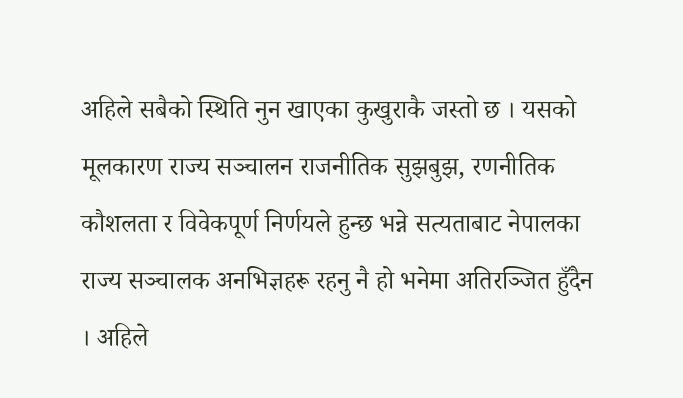अहिले सबैको स्थिति नुन खाएका कुखुराकै जस्तो छ । यसको मूलकारण राज्य सञ्चालन राजनीतिक सुझबुझ, रणनीतिक कौशलता र विवेकपूर्ण निर्णयले हुन्छ भन्ने सत्यताबाट नेपालका राज्य सञ्चालक अनभिज्ञहरू रहनु नै हो भनेमा अतिरञ्जित हुँदैन । अहिले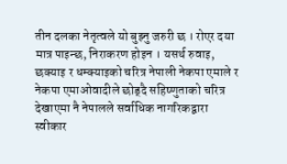तीन दलका नेतृत्वले यो बुझ्नु जरुरी छ । रोएर दया मात्र पाइन्छ, निराकरण होइन । यसर्थ रुवाइ, छक्याइ र धम्क्याइको चरित्र नेपाली नेकपा एमाले र नेकपा एमाओवादीले छोड्दै सहिष्णुताको चरित्र देखाएमा नै नेपालले सर्वाधिक नागरिकद्वारा स्वीकार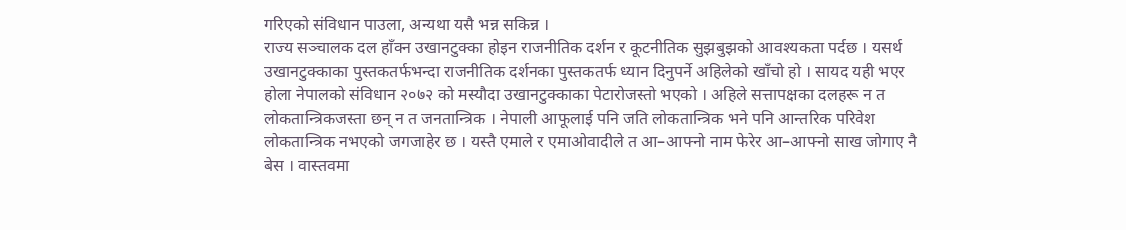गरिएको संविधान पाउला, अन्यथा यसै भन्न सकिन्न ।
राज्य सञ्चालक दल हाँक्न उखानटुक्का होइन राजनीतिक दर्शन र कूटनीतिक सुझबुझको आवश्यकता पर्दछ । यसर्थ उखानटुक्काका पुस्तकतर्फभन्दा राजनीतिक दर्शनका पुस्तकतर्फ ध्यान दिनुपर्ने अहिलेको खाँचो हो । सायद यही भएर होला नेपालको संविधान २०७२ को मस्यौदा उखानटुक्काका पेटारोजस्तो भएको । अहिले सत्तापक्षका दलहरू न त लोकतान्त्रिकजस्ता छन् न त जनतान्त्रिक । नेपाली आफूलाई पनि जति लोकतान्त्रिक भने पनि आन्तरिक परिवेश लोकतान्त्रिक नभएको जगजाहेर छ । यस्तै एमाले र एमाओवादीले त आ–आफ्नो नाम फेरेर आ–आफ्नो साख जोगाए नै बेस । वास्तवमा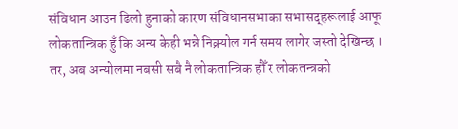संविधान आउन ढिलो हुनाको कारण संविधानसभाका सभासद्हरूलाई आफू लोकतान्त्रिक हुँ कि अन्य केही भन्ने निक्र्योल गर्न समय लागेर जस्तो देखिन्छ । तर, अब अन्योलमा नबसी सबै नै लोकतान्त्रिक हौँ र लोकतन्त्रको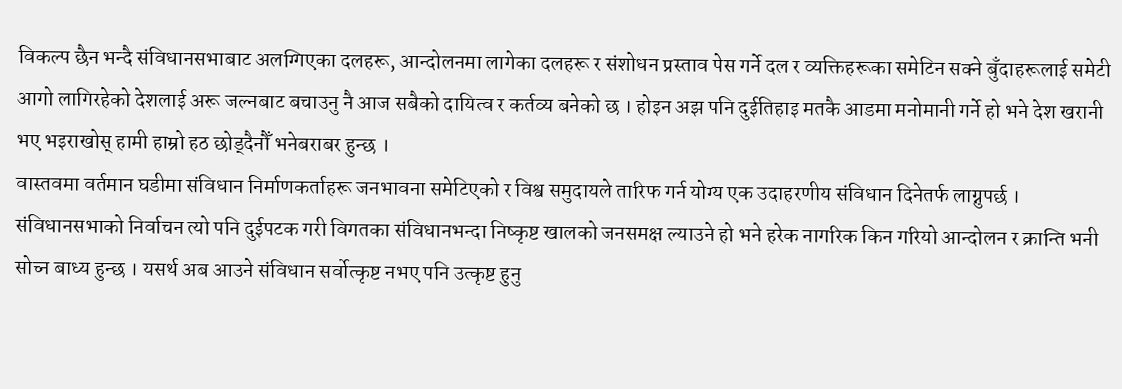विकल्प छैन भन्दै संविधानसभाबाट अलग्गिएका दलहरू, आन्दोलनमा लागेका दलहरू र संशोधन प्रस्ताव पेस गर्ने दल र व्यक्तिहरूका समेटिन सक्ने बुँदाहरूलाई समेटी आगो लागिरहेको देशलाई अरू जल्नबाट बचाउनु नै आज सबैको दायित्व र कर्तव्य बनेको छ । होइन अझ पनि दुईतिहाइ मतकै आडमा मनोमानी गर्ने हो भने देश खरानी भए भइराखोस् हामी हाम्रो हठ छोड्दैनौँ भनेबराबर हुन्छ ।
वास्तवमा वर्तमान घडीमा संविधान निर्माणकर्ताहरू जनभावना समेटिएको र विश्व समुदायले तारिफ गर्न योग्य एक उदाहरणीय संविधान दिनेतर्फ लाग्नुपर्छ । संविधानसभाको निर्वाचन त्यो पनि दुईपटक गरी विगतका संविधानभन्दा निष्कृष्ट खालको जनसमक्ष ल्याउने हो भने हरेक नागरिक किन गरियो आन्दोलन र क्रान्ति भनी सोच्न बाध्य हुन्छ । यसर्थ अब आउने संविधान सर्वोत्कृष्ट नभए पनि उत्कृष्ट हुनु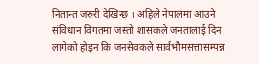नितान्त जरुरी देखिन्छ । अहिले नेपालमा आउने संविधान विगतमा जस्तो शासकले जनतालाई दिन लागेको होइन कि जनसेवकले सार्वभौमसत्तासम्पन्न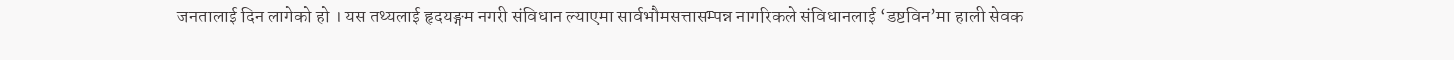जनतालाई दिन लागेको हो । यस तथ्यलाई हृदयङ्गम नगरी संविधान ल्याएमा सार्वभौमसत्तासम्पन्न नागरिकले संविधानलाई ‘डष्टविन’मा हाली सेवक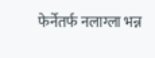फेर्नेतर्फ नलाग्ला भन्न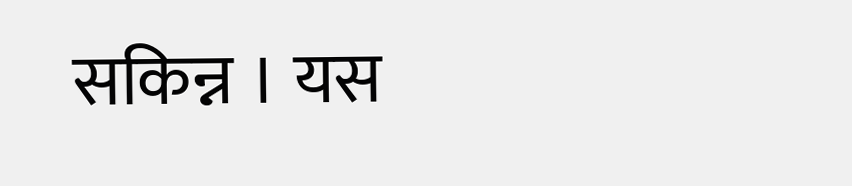सकिन्न । यस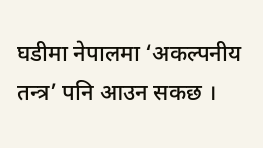घडीमा नेपालमा ‘अकल्पनीय तन्त्र’ पनि आउन सकछ ।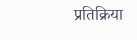प्रतिक्रिया